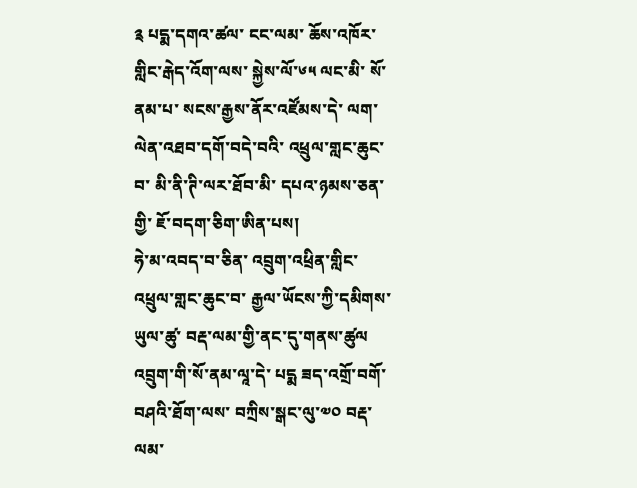༉ པདྨ་དགའ་ཚལ་ ངང་ལམ་ ཆོས་འཁོར་གླིང་རྒེད་འོག་ལས་ སྐྱེས་ལོ་༦༥ ལང་མི་ སོ་ནམ་པ་ སངས་རྒྱས་ནོར་འཛོམས་དེ་ ལག་ལེན་འཐབ་དགོ་བདེ་བའི་ འཕྲུལ་གླང་ཆུང་བ་ མི་ནི་ཊི་ལར་ཐོབ་མི་ དཔའ་ཉམས་ཅན་གྱི་ ཇོ་བདག་ཅིག་ཨིན་པས།
ཧེ་མ་འབད་བ་ཅིན་ འབྲུག་འཕྲིན་གླིང་ འཕྲུལ་གླང་ཆུང་བ་ རྒྱལ་ཡོངས་ཀྱི་དམིགས་ཡུལ་ཚུ་ བརྡ་ལམ་གྱི་ནང་དུ་གནས་ཚུལ
འབྲུག་གི་སོ་ནམ་ལཱ་དེ་ པདྨ ཟད་འགྲོ་བགོ་བཤའི་ཐོག་ལས་ བཀྲིས་སྒང་ལུ་༧༠ བརྡ་ལམ་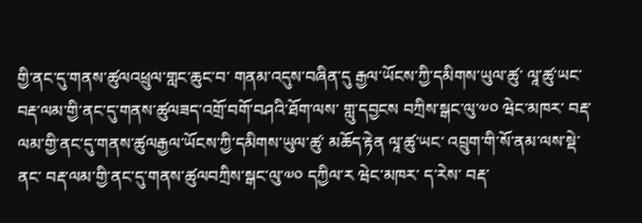གྱི་ནང་དུ་གནས་ཚུལའཕྲུལ་གླང་ཆུང་བ་ གནམ་འདུས་བཞིན་དུ རྒྱལ་ཡོངས་ཀྱི་དམིགས་ཡུལ་ཚུ་ ལཱ་ཚུ་ཡང་ བརྡ་ལམ་གྱི་ནང་དུ་གནས་ཚུལཟད་འགྲོ་བགོ་བཤའི་ཐོག་ལས་ གླུ་དབྱངས བཀྲིས་སྒང་ལུ་༧༠ ཝེང་མཁར་ བརྡ་ལམ་གྱི་ནང་དུ་གནས་ཚུལརྒྱལ་ཡོངས་ཀྱི་དམིགས་ཡུལ་ཚུ་ མཆོད་རྟེན ལཱ་ཚུ་ཡང་ འབྲུག་གི་སོ་ནམ་ལས་སྡེ་ནང་ བརྡ་ལམ་གྱི་ནང་དུ་གནས་ཚུལབཀྲིས་སྒང་ལུ་༧༠ དཀྱིལ་ར ཝེང་མཁར་ ད་རེས་ བརྡ་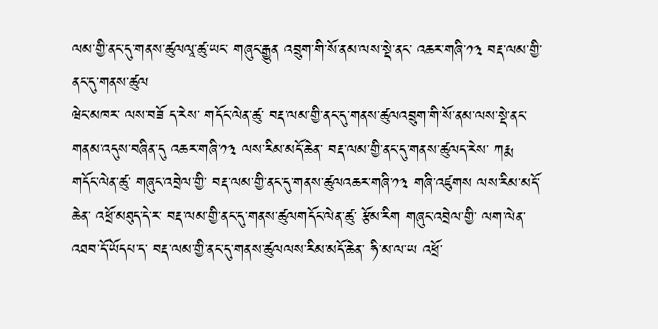ལམ་གྱི་ནང་དུ་གནས་ཚུལལཱ་ཚུ་ཡང་ གཞུང་རྒྱུན འབྲུག་གི་སོ་ནམ་ལས་སྡེ་ནང་ འཆར་གཞི་༡༣ བརྡ་ལམ་གྱི་ནང་དུ་གནས་ཚུལ
ཝེང་མཁར་ ལས་བཟོ ད་རེས་ གདོང་ལེན་ཚུ་ བརྡ་ལམ་གྱི་ནང་དུ་གནས་ཚུལའབྲུག་གི་སོ་ནམ་ལས་སྡེ་ནང་ གནམ་འདུས་བཞིན་དུ འཆར་གཞི་༡༣ ལས་རིམ་མདོ་ཆེན་ བརྡ་ལམ་གྱི་ནང་དུ་གནས་ཚུལད་རེས་ ཀརྨ གདོང་ལེན་ཚུ་ གཞུང་འབྲེལ་གྱི་ བརྡ་ལམ་གྱི་ནང་དུ་གནས་ཚུལའཆར་གཞི་༡༣ གཞི་འཛུགས ལས་རིམ་མདོ་ཆེན་ འཕྲོ་མཐུད་དེ་ར་ བརྡ་ལམ་གྱི་ནང་དུ་གནས་ཚུལགདོང་ལེན་ཚུ་ རྩོམ་རིག གཞུང་འབྲེལ་གྱི་ ལག་ལེན་འཐབ་དོ་ཡོདཔ་ད་ བརྡ་ལམ་གྱི་ནང་དུ་གནས་ཚུལལས་རིམ་མདོ་ཆེན་ ཧི་མ་ལ་ཡ འཕྲོ་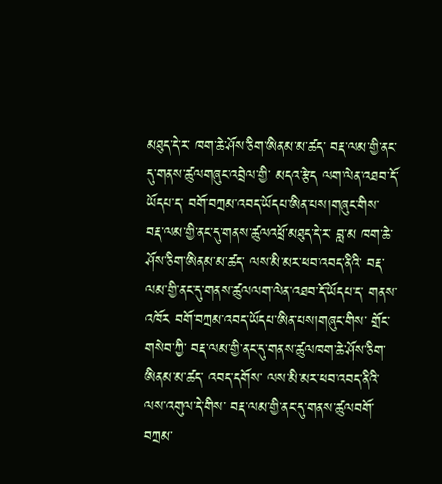མཐུད་དེ་ར་ ཁག་ཆེ་ཤོས་ཅིག་ཨིནམ་མ་ཚད་ བརྡ་ལམ་གྱི་ནང་དུ་གནས་ཚུལགཞུང་འབྲེལ་གྱི་ མདའ་རྩེད ལག་ལེན་འཐབ་དོ་ཡོདཔ་ད་ བགོ་བཀྲམ་འབད་ཡོདཔ་ཨིན་པས།གཞུང་གིས་ བརྡ་ལམ་གྱི་ནང་དུ་གནས་ཚུལའཕྲོ་མཐུད་དེ་ར་ བླ་མ ཁག་ཆེ་ཤོས་ཅིག་ཨིནམ་མ་ཚད་ ལས་མི་མར་ཕབ་འབད་ནིའི་ བརྡ་ལམ་གྱི་ནང་དུ་གནས་ཚུལལག་ལེན་འཐབ་དོ་ཡོདཔ་ད་ གནས་འཁོར བགོ་བཀྲམ་འབད་ཡོདཔ་ཨིན་པས།གཞུང་གིས་ གྲོང་གསེབ་ཀྱི་ བརྡ་ལམ་གྱི་ནང་དུ་གནས་ཚུལཁག་ཆེ་ཤོས་ཅིག་ཨིནམ་མ་ཚད་ འབད་དགོས་ ལས་མི་མར་ཕབ་འབད་ནིའི་ ལས་འགུལ་དེ་གིས་ བརྡ་ལམ་གྱི་ནང་དུ་གནས་ཚུལབགོ་བཀྲམ་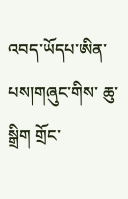འབད་ཡོདཔ་ཨིན་པས།གཞུང་གིས་ ཆུ་སྒྲིག གྲོང་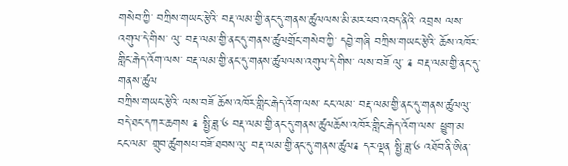གསེབ་ཀྱི་ བཀྲིས་གཡང་རྩེའི་ བརྡ་ལམ་གྱི་ནང་དུ་གནས་ཚུལལས་མི་མར་ཕབ་འབད་ནིའི་ འབྲས ལས་འགུལ་དེ་གིས་ ལུ་ བརྡ་ལམ་གྱི་ནང་དུ་གནས་ཚུལགྲོང་གསེབ་ཀྱི་ དབྱེ་གཞི བཀྲིས་གཡང་རྩེའི་ ཆོས་འཁོར་གླིང་རྒེད་འོག་ལས་ བརྡ་ལམ་གྱི་ནང་དུ་གནས་ཚུལལས་འགུལ་དེ་གིས་ ལས་བཟོ ལུ་ ༉ བརྡ་ལམ་གྱི་ནང་དུ་གནས་ཚུལ
བཀྲིས་གཡང་རྩེའི་ ལས་བཟོ ཆོས་འཁོར་གླིང་རྒེད་འོག་ལས་ ངང་ལམ་ བརྡ་ལམ་གྱི་ནང་དུ་གནས་ཚུལལུ་ བདེ་ཐང་དཀར་ཆགས ༉ སྤྱི་ཟླ་༦ བརྡ་ལམ་གྱི་ནང་དུ་གནས་ཚུལཆོས་འཁོར་གླིང་རྒེད་འོག་ལས་ ཕྱུག་མ ངང་ལམ་ གྲུབ་ཚུགསཔ་བཟོ་ཐབས་ལུ་ བརྡ་ལམ་གྱི་ནང་དུ་གནས་ཚུལ༉ དར་ལྡན སྤྱི་ཟླ་༦ འཐོབ་ནི་ཨིན་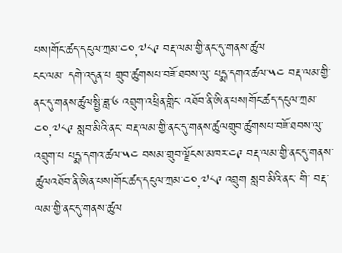པས།གོང་ཚད་དངུལ་ཀྲམ་༤༠,༧༨༩ བརྡ་ལམ་གྱི་ནང་དུ་གནས་ཚུལ
ངང་ལམ་ དགེ་འདུན་པ གྲུབ་ཚུགསཔ་བཟོ་ཐབས་ལུ་ པདྨ་དགའ་ཚལ་༥༤ བརྡ་ལམ་གྱི་ནང་དུ་གནས་ཚུལསྤྱི་ཟླ་༦ འབྲུག་འཕྲིན་གླིང་ འཐོབ་ནི་ཨིན་པས།གོང་ཚད་དངུལ་ཀྲམ་༤༠,༧༨༩ སླབ་མིའི་ནང་ བརྡ་ལམ་གྱི་ནང་དུ་གནས་ཚུལགྲུབ་ཚུགསཔ་བཟོ་ཐབས་ལུ་ འབྲུག་པ པདྨ་དགའ་ཚལ་༥༤ བསམ་གྲུབ་ལྗོངས་མཁར་༤༩ བརྡ་ལམ་གྱི་ནང་དུ་གནས་ཚུལའཐོབ་ནི་ཨིན་པས།གོང་ཚད་དངུལ་ཀྲམ་༤༠,༧༨༩ འབྲུག སླབ་མིའི་ནང་ གི་ བརྡ་ལམ་གྱི་ནང་དུ་གནས་ཚུལ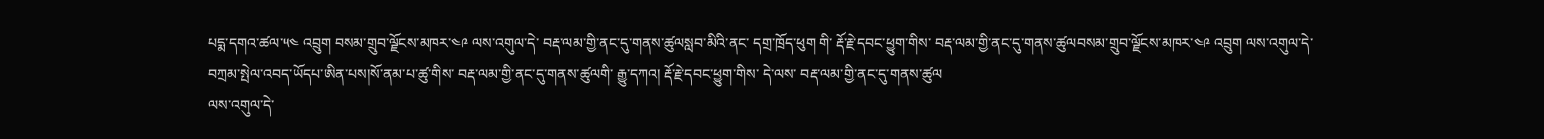པདྨ་དགའ་ཚལ་༥༤ འབྲུག བསམ་གྲུབ་ལྗོངས་མཁར་༤༩ ལས་འགུལ་དེ་ བརྡ་ལམ་གྱི་ནང་དུ་གནས་ཚུལསླབ་མིའི་ནང་ དགྲ་ཁྲོད་ཕུག གི་ རྡོ་རྗེ་དབང་ཕྱུག་གིས་ བརྡ་ལམ་གྱི་ནང་དུ་གནས་ཚུལབསམ་གྲུབ་ལྗོངས་མཁར་༤༩ འབྲུག ལས་འགུལ་དེ་ བཀྲམ་སྤེལ་འབད་ཡོདཔ་ཨིན་པས།སོ་ནམ་པ་ཚུ་གིས་ བརྡ་ལམ་གྱི་ནང་དུ་གནས་ཚུལགི་ རྒྱུ་དཀའ། རྡོ་རྗེ་དབང་ཕྱུག་གིས་ དེ་ལས་ བརྡ་ལམ་གྱི་ནང་དུ་གནས་ཚུལ
ལས་འགུལ་དེ་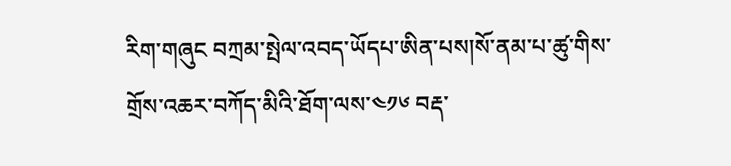རིག་གཞུང བཀྲམ་སྤེལ་འབད་ཡོདཔ་ཨིན་པས།སོ་ནམ་པ་ཚུ་གིས་ གྲོས་འཆར་བཀོད་མིའི་ཐོག་ལས་༤༡༦ བརྡ་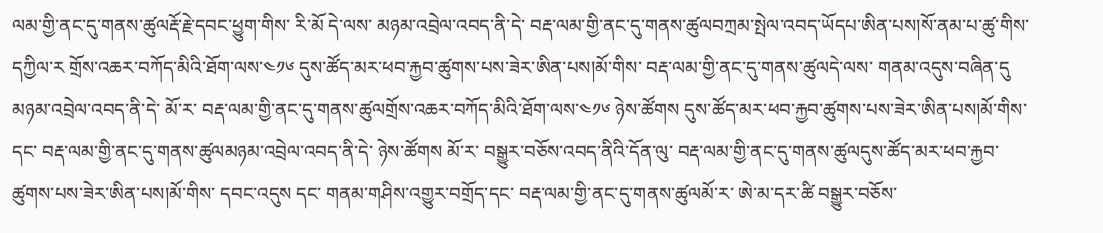ལམ་གྱི་ནང་དུ་གནས་ཚུལརྡོ་རྗེ་དབང་ཕྱུག་གིས་ རི་མོ དེ་ལས་ མཉམ་འབྲེལ་འབད་ནི་དེ་ བརྡ་ལམ་གྱི་ནང་དུ་གནས་ཚུལབཀྲམ་སྤེལ་འབད་ཡོདཔ་ཨིན་པས།སོ་ནམ་པ་ཚུ་གིས་ དཀྱིལ་ར གྲོས་འཆར་བཀོད་མིའི་ཐོག་ལས་༤༡༦ དུས་ཚོད་མར་ཕབ་རྐྱབ་ཚུགས་པས་ཟེར་ཨིན་པས།མོ་གིས་ བརྡ་ལམ་གྱི་ནང་དུ་གནས་ཚུལདེ་ལས་ གནམ་འདུས་བཞིན་དུ མཉམ་འབྲེལ་འབད་ནི་དེ་ མོ་ར་ བརྡ་ལམ་གྱི་ནང་དུ་གནས་ཚུལགྲོས་འཆར་བཀོད་མིའི་ཐོག་ལས་༤༡༦ ཉེས་ཚོགས དུས་ཚོད་མར་ཕབ་རྐྱབ་ཚུགས་པས་ཟེར་ཨིན་པས།མོ་གིས་ དང་ བརྡ་ལམ་གྱི་ནང་དུ་གནས་ཚུལམཉམ་འབྲེལ་འབད་ནི་དེ་ ཉེས་ཚོགས མོ་ར་ བསྒྱུར་བཅོས་འབད་ནིའི་དོན་ལུ་ བརྡ་ལམ་གྱི་ནང་དུ་གནས་ཚུལདུས་ཚོད་མར་ཕབ་རྐྱབ་ཚུགས་པས་ཟེར་ཨིན་པས།མོ་གིས་ དབང་འདུས དང་ གནམ་གཤིས་འགྱུར་བགྲོད་དང་ བརྡ་ལམ་གྱི་ནང་དུ་གནས་ཚུལམོ་ར་ ཨེ་མ་དར་ཚི བསྒྱུར་བཅོས་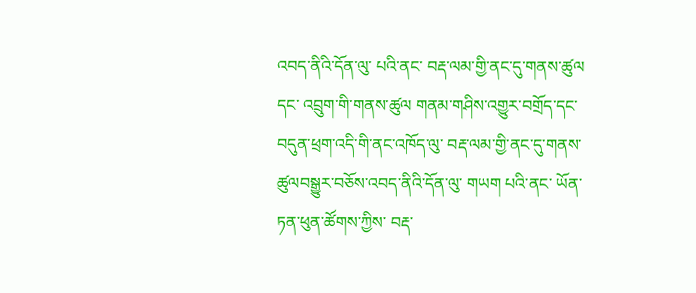འབད་ནིའི་དོན་ལུ་ པའི་ནང་ བརྡ་ལམ་གྱི་ནང་དུ་གནས་ཚུལ
དང་ འབྲུག་གི་གནས་ཚུལ གནམ་གཤིས་འགྱུར་བགྲོད་དང་ བདུན་ཕྲག་འདི་གི་ནང་འཁོད་ལུ་ བརྡ་ལམ་གྱི་ནང་དུ་གནས་ཚུལབསྒྱུར་བཅོས་འབད་ནིའི་དོན་ལུ་ གཡག པའི་ནང་ ཡོན་ཏན་ཕུན་ཚོགས་ཀྱིས་ བརྡ་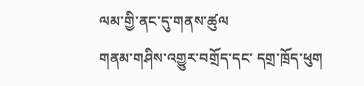ལམ་གྱི་ནང་དུ་གནས་ཚུལ
གནམ་གཤིས་འགྱུར་བགྲོད་དང་ དགྲ་ཁྲོད་ཕུག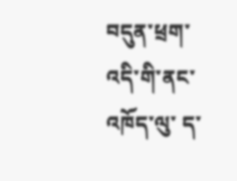བདུན་ཕྲག་འདི་གི་ནང་འཁོད་ལུ་ ད་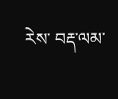རེས་ བརྡ་ལམ་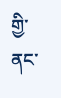གྱི་ནང་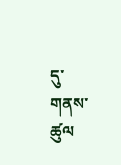དུ་གནས་ཚུལ